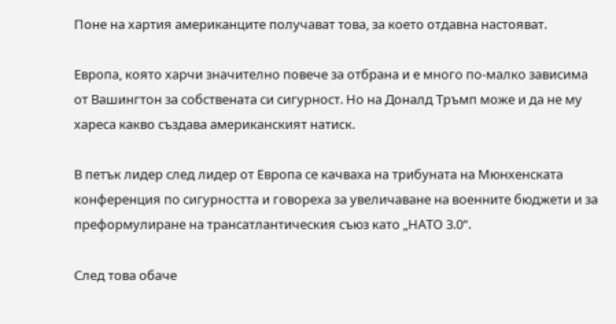Поне на хартия американците получават това, за което отдавна настояват.

Европа, която харчи значително повече за отбрана и е много по-малко зависима от Вашингтон за собствената си сигурност. Но на Доналд Тръмп може и да не му хареса какво създава американският натиск.

В петък лидер след лидер от Европа се качваха на трибуната на Мюнхенската конференция по сигурността и говореха за увеличаване на военните бюджети и за преформулиране на трансатлантическия съюз като „НАТО 3.0“.

След това обаче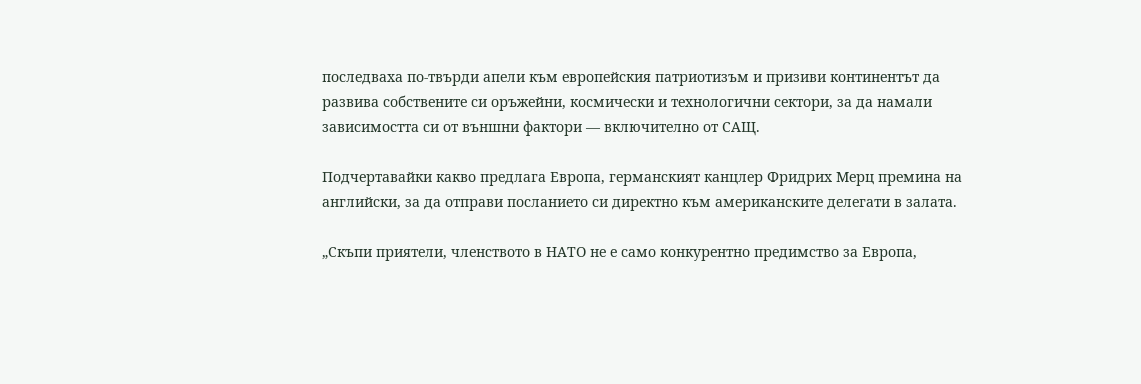последваха по-твърди апели към европейския патриотизъм и призиви континентът да развива собствените си оръжейни, космически и технологични сектори, за да намали зависимостта си от външни фактори — включително от САЩ.

Подчертавайки какво предлага Европа, германският канцлер Фридрих Мерц премина на английски, за да отправи посланието си директно към американските делегати в залата.

„Скъпи приятели, членството в НАТО не е само конкурентно предимство за Европа,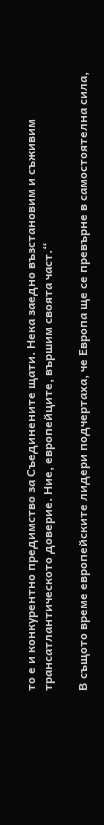то е и конкурентно предимство за Съединените щати. Нека заедно възстановим и съживим трансатлантическото доверие. Ние, европейците, вършим своята част.“

В същото време европейските лидери подчертаха, че Европа ще се превърне в самостоятелна сила,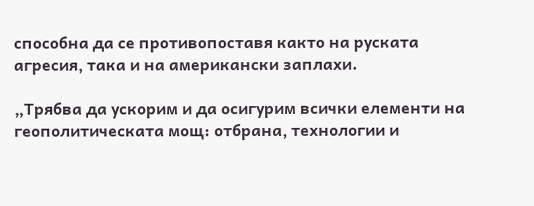способна да се противопоставя както на руската агресия, така и на американски заплахи.

„Трябва да ускорим и да осигурим всички елементи на геополитическата мощ: отбрана, технологии и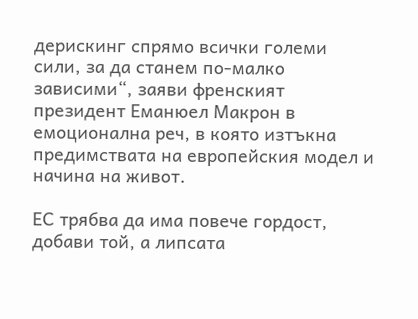дерискинг спрямо всички големи сили, за да станем по-малко зависими“, заяви френският президент Еманюел Макрон в емоционална реч, в която изтъкна предимствата на европейския модел и начина на живот.

ЕС трябва да има повече гордост, добави той, а липсата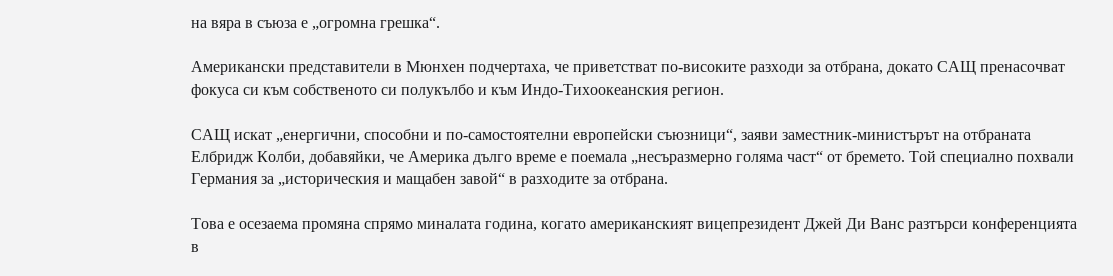на вяра в съюза е „огромна грешка“.

Американски представители в Мюнхен подчертаха, че приветстват по-високите разходи за отбрана, докато САЩ пренасочват фокуса си към собственото си полукълбо и към Индо-Тихоокеанския регион.

САЩ искат „енергични, способни и по-самостоятелни европейски съюзници“, заяви заместник-министърът на отбраната Елбридж Колби, добавяйки, че Америка дълго време е поемала „несъразмерно голяма част“ от бремето. Той специално похвали Германия за „историческия и мащабен завой“ в разходите за отбрана.

Това е осезаема промяна спрямо миналата година, когато американският вицепрезидент Джей Ди Ванс разтърси конференцията в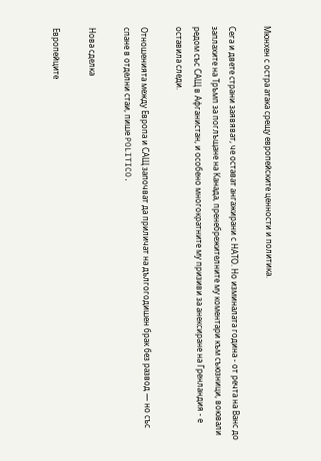Мюнхен с остра атака срещу европейските ценности и политика.

Сега и двете страни заявяват, че остават ангажирани с НАТО. Но изминалата година - от речта на Ванс до заплахите на Тръмп за поглъщане на Канада, пренебрежителните му коментари към съюзници, воювали редом със САЩ в Афганистан, и особено многократните му призиви за анексиране на Гренландия - е оставила следи.

Отношенията между Европа и САЩ започват да приличат на дългогодишен брак без развод — но със спане в отделни стаи, пише POLITICO.

Нова сделка

Европейците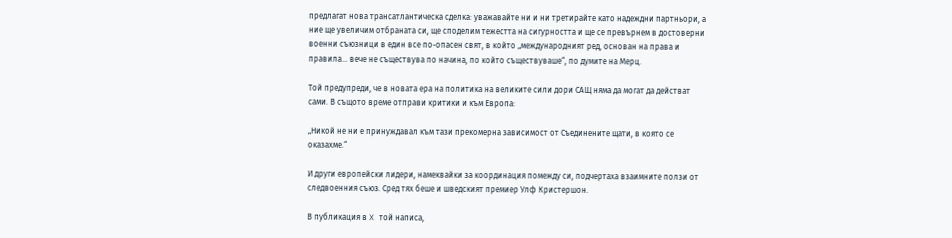предлагат нова трансатлантическа сделка: уважавайте ни и ни третирайте като надеждни партньори, а ние ще увеличим отбраната си, ще споделим тежестта на сигурността и ще се превърнем в достоверни военни съюзници в един все по-опасен свят, в който „международният ред, основан на права и правила… вече не съществува по начина, по който съществуваше“, по думите на Мерц.

Той предупреди, че в новата ера на политика на великите сили дори САЩ няма да могат да действат сами. В същото време отправи критики и към Европа:

„Никой не ни е принуждавал към тази прекомерна зависимост от Съединените щати, в която се оказахме.“

И други европейски лидери, намеквайки за координация помежду си, подчертаха взаимните ползи от следвоенния съюз. Сред тях беше и шведският премиер Улф Кристершон.

В публикация в X той написа,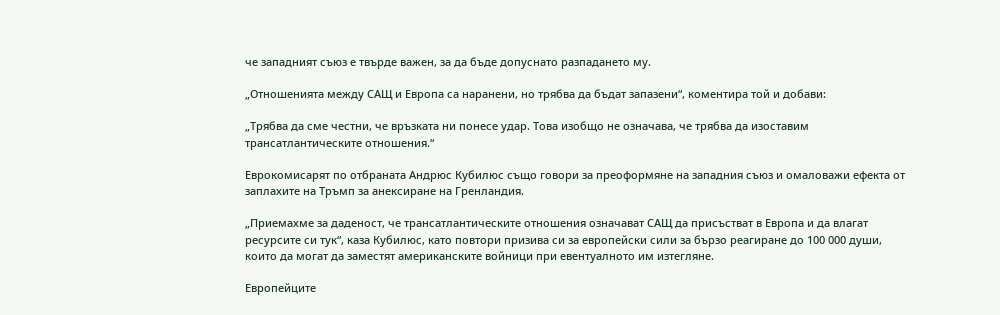че западният съюз е твърде важен, за да бъде допуснато разпадането му.

„Отношенията между САЩ и Европа са наранени, но трябва да бъдат запазени“, коментира той и добави:

„Трябва да сме честни, че връзката ни понесе удар. Това изобщо не означава, че трябва да изоставим трансатлантическите отношения.“

Еврокомисарят по отбраната Андрюс Кубилюс също говори за преоформяне на западния съюз и омаловажи ефекта от заплахите на Тръмп за анексиране на Гренландия.

„Приемахме за даденост, че трансатлантическите отношения означават САЩ да присъстват в Европа и да влагат ресурсите си тук“, каза Кубилюс, като повтори призива си за европейски сили за бързо реагиране до 100 000 души, които да могат да заместят американските войници при евентуалното им изтегляне.

Европейците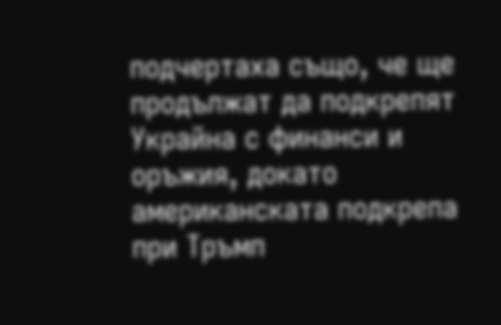подчертаха също, че ще продължат да подкрепят Украйна с финанси и оръжия, докато американската подкрепа при Тръмп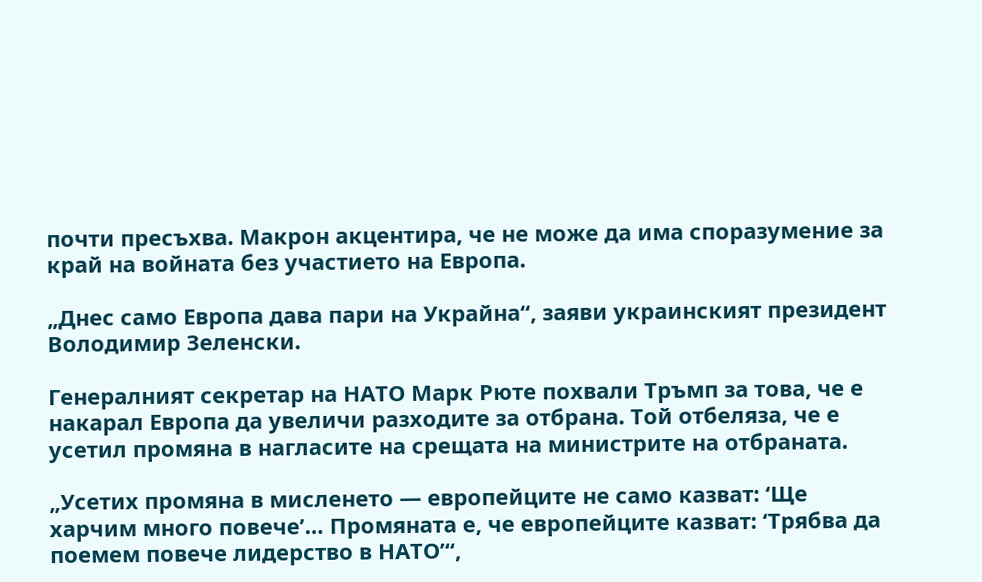почти пресъхва. Макрон акцентира, че не може да има споразумение за край на войната без участието на Европа.

„Днес само Европа дава пари на Украйна“, заяви украинският президент Володимир Зеленски.

Генералният секретар на НАТО Марк Рюте похвали Тръмп за това, че е накарал Европа да увеличи разходите за отбрана. Той отбеляза, че е усетил промяна в нагласите на срещата на министрите на отбраната.

„Усетих промяна в мисленето — европейците не само казват: ‘Ще харчим много повече’… Промяната е, че европейците казват: ‘Трябва да поемем повече лидерство в НАТО’“,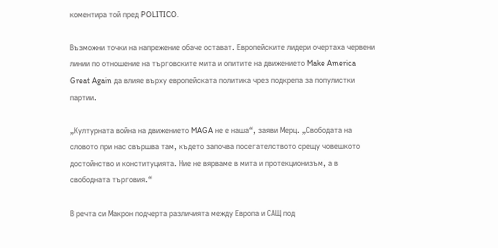коментира той пред POLITICO.

Възможни точки на напрежение обаче остават. Европейските лидери очертаха червени линии по отношение на търговските мита и опитите на движението Make America Great Again да влияе върху европейската политика чрез подкрепа за популистки партии.

„Културната война на движението MAGA не е наша“, заяви Мерц. „Свободата на словото при нас свършва там, където започва посегателството срещу човешкото достойнство и конституцията. Ние не вярваме в мита и протекционизъм, а в свободната търговия.“

В речта си Макрон подчерта различията между Европа и САЩ под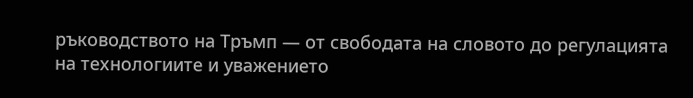ръководството на Тръмп — от свободата на словото до регулацията на технологиите и уважението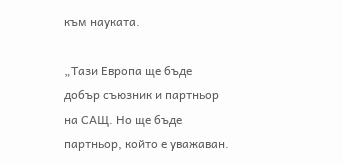към науката.

„Тази Европа ще бъде добър съюзник и партньор на САЩ. Но ще бъде партньор, който е уважаван.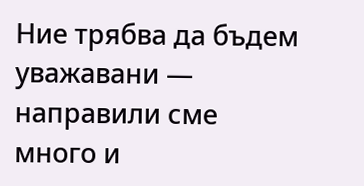Ние трябва да бъдем уважавани — направили сме много и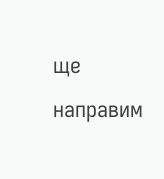ще направим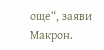още“, заяви Макрон.